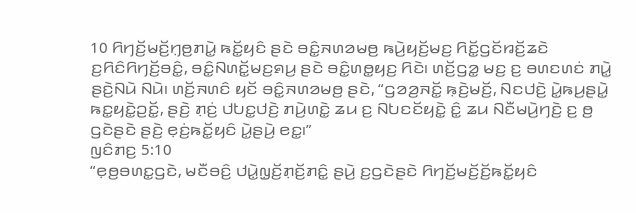10 ꤖꤚꤢꤩ꤬ꤗꤢꤩ꤬ꤚ꤫ꤥ꤬ꤊꤣꤧ꤭ ꤒꤢꤩ꤭ꤟꤢꤨ ꤔꤢꤧ ꤋꤢꤨ꤭ꤏꤛꤤꤗꤥ꤬ ꤒꤣꤧ꤬ꤟꤢꤩ꤬ꤗꤢ꤬ ꤖꤢꤩ꤭ꤞꤢꤩꤙꤢꤩ꤬ꤘꤢꤧ ꤢ꤬ꤖꤢꤨꤖꤚꤢꤩ꤬ꤋꤢꤨ꤭, ꤋꤢꤨ꤭ꤡꤛꤢꤩ꤭ꤗꤢ꤬ꤎꤣ꤬ ꤔꤢꤧ ꤋꤢꤨ꤭ꤛꤥ꤭ꤟꤢ꤬ ꤖꤢꤧ꤯ ꤛꤢꤩ꤬ꤞꤤ꤭ ꤗꤢ꤬ ꤢ꤬ ꤋꤛꤢꤛꤢꤦ ꤊꤣꤧ꤭ ꤔꤢꤧ꤬ꤡꤣꤧ ꤡꤣꤧ꤯ ꤛꤢꤩ꤬ꤏꤛꤢꤨ ꤟꤢꤩ ꤋꤢꤨ꤭ꤏꤛꤤꤗꤥ꤬ ꤔꤢꤧ, “ꤞꤤꤤ꤬ꤏꤢꤩ꤭ ꤒ꤫ꤢꤧ꤬ꤗꤢꤩ꤬, ꤡꤢꤓꤢꤧ꤬ ꤣꤧ꤭ꤒꤣ꤬ꤔꤣꤧ꤭ ꤒꤢ꤭ꤟꤢꤧ꤭ꤑꤢꤩ꤭, ꤔꤢꤧ꤬ ꤊ꤫ꤢꤦ꤬ ꤓꤝꤢ꤭ꤓꤢꤧ꤬ ꤊꤣꤧ꤬ꤛꤢꤧ꤭ ꤘꤣ ꤢ꤬ ꤡꤝꤢꤢꤩꤟꤢꤧ꤭ ꤢꤨ꤭ ꤘꤣ ꤡꤢꤪꤗꤣꤧ꤬ꤚꤢꤧ꤬ ꤢ꤬ ꤥ꤬ ꤞꤢꤧꤔꤢꤧ ꤔꤢꤧ꤬ ꤕ꤫ꤢꤦ꤬ꤒꤢꤩ꤭ꤟꤢꤨ ꤣꤧ꤭ꤔꤣꤧ꤬ ꤕꤢ꤭꤯”
ꤜꤢꤨꤊꤢ꤬ 5:10
“ꤕ꤫ꤥ꤬ꤋꤛꤢ꤭ꤞꤢꤧ, ꤗꤢꤪꤋꤢꤨ꤬ ꤓꤣꤧ꤭ꤜ꤫ꤢꤩ꤬ꤊ꤫ꤢꤩ꤬ꤊꤢꤨ꤭ ꤔꤣꤧ꤬ ꤢ꤬ꤞꤢꤧꤔꤢꤧ ꤖꤚꤢꤩ꤬ꤗꤢꤩ꤬ꤢꤩ꤬ꤒꤢꤩ꤭ꤟꤢꤨ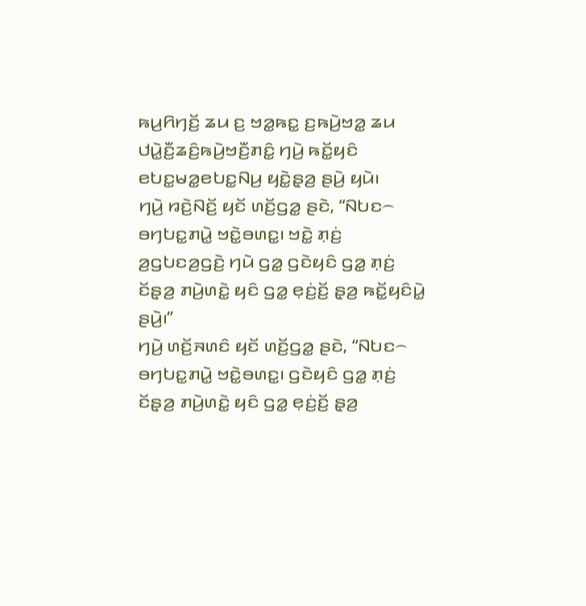ꤒꤣ꤬ꤖꤚꤢꤩ꤬ ꤘꤣ ꤢ꤬ ꤠꤤ꤭ꤒꤢ꤭ ꤢ꤬ꤒꤣꤧ꤬ꤠꤤ꤭ ꤘꤣ ꤓꤣꤧ꤭ꤢꤪ꤬ꤘꤢꤨ꤬ꤒꤣꤧ꤬ꤠꤢꤪ꤬ꤊꤢꤨ꤭ ꤚꤣꤧ꤬ ꤒꤢꤩ꤭ꤟꤢꤨ ꤕꤝꤢ꤭ꤗꤤ꤭ꤕꤝꤢ꤭ꤡꤣ꤬ ꤟꤢꤧ꤭ꤔ꤫ꤤ꤬ ꤔꤣꤧ꤬ ꤟꤣꤧ꤯
ꤚꤣꤧ꤬ ꤙꤢꤧ꤬ꤡꤢꤩ꤬ ꤟꤢꤩ ꤛꤢꤩ꤬ꤞꤤ꤭ ꤔꤢꤧ, “ꤡꤝꤢ꤮ ꤋꤚꤝꤢ꤭ꤊꤣꤧ꤭ ꤠꤢꤧ꤭ꤋꤛꤢ꤭꤯ ꤠꤢꤧ꤭ ꤊ꤫ꤢꤦ꤬ ꤤ꤬ꤞꤝꤢꤤ꤬ꤞꤢꤧ꤬ ꤚꤣꤧ ꤞꤤ꤭ ꤞꤢꤧꤟꤢꤨ ꤞꤤ꤭ ꤊ꤫ꤢꤦ꤬ ꤢꤩꤔ꤫ꤤ꤬ ꤊꤣꤧ꤬ꤛꤢꤧ꤭ ꤟꤢꤨ ꤞꤤ꤭ ꤕ꤫ꤢꤦ꤬ꤢꤩ꤬ ꤔ꤫ꤤ꤬ ꤒꤢꤩ꤭ꤟꤢꤨꤣꤧ꤭ ꤔꤣꤧ꤬꤯”
ꤚꤣꤧ꤬ ꤛꤢꤩ꤬ꤏꤛꤢꤨ ꤟꤢꤩ ꤛꤢꤩ꤬ꤞꤤ꤭ ꤔꤢꤧ, “ꤡꤝꤢ꤮ ꤋꤚꤝꤢ꤭ꤊꤣꤧ꤭ ꤠꤢꤧ꤭ꤋꤛꤢ꤭꤯ ꤞꤢꤧꤟꤢꤨ ꤞꤤ꤭ ꤊ꤫ꤢꤦ꤬ ꤢꤩꤔ꤫ꤤ꤬ ꤊꤣꤧ꤬ꤛꤢꤧ꤭ ꤟꤢꤨ ꤞꤤ꤭ ꤕ꤫ꤢꤦ꤬ꤢꤩ꤬ ꤔ꤫ꤤ꤬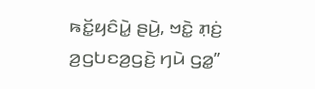ꤒꤢꤩ꤭ꤟꤢꤨꤣꤧ꤭ ꤔꤣꤧ꤬, ꤠꤢꤧ꤭ ꤊ꤫ꤢꤦ꤬ ꤤ꤬ꤞꤝꤢꤤ꤬ꤞꤢꤧ꤬ ꤚꤣꤧ ꤞꤤ꤭”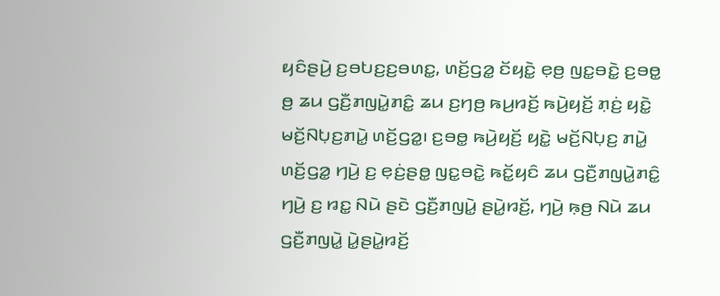ꤟꤢꤨꤔꤣꤧ꤬ ꤢ꤬ꤋꤝꤢ꤬ꤢ꤬ꤋꤛꤢ꤭, ꤛꤢꤩ꤬ꤞꤤ꤭ ꤢꤩꤟꤢꤧ꤭ ꤕ꤫ꤥ꤬ ꤜꤢ꤭ꤋꤢꤧ꤭ ꤢ꤬ꤋꤥ꤭ ꤥ꤬ ꤘꤣ ꤞꤢꤪ꤬ꤊꤜꤣꤧ꤭ꤊꤢꤨ꤭ ꤘꤣ ꤢ꤬ꤚꤥ꤬ ꤒꤣ꤬ꤙꤢꤩ꤬ ꤒꤣꤧ꤬ꤟꤢꤩ꤬ ꤊ꤫ꤢꤦ꤬ ꤟꤢꤧ꤭ ꤗꤢꤩ꤬ꤡꤝ꤫ꤢ꤬ꤊꤣꤧ꤭ ꤛꤢꤩ꤬ꤞꤤ꤭꤯ ꤢ꤬ꤋꤥ꤭ ꤒꤣꤧ꤬ꤟꤢꤩ꤬ ꤟꤢꤧ꤭ ꤗꤢꤩ꤬ꤡꤝ꤫ꤢ꤬ ꤊꤣꤧ꤭ ꤛꤢꤩ꤬ꤞꤤ꤭ ꤚꤣꤧ꤬ ꤢ꤬ ꤕ꤫ꤢꤦ꤬ꤔꤥ꤭ ꤜꤢ꤭ꤋꤢꤧ꤭ ꤒꤢꤩ꤭ꤟꤢꤨ ꤘꤣ ꤞꤢꤪ꤬ꤊꤜꤣꤧ꤭ꤊꤢꤨ꤭ ꤚꤣꤧ꤬ ꤢ꤬ ꤙꤢ꤭ ꤡꤣꤧ ꤔꤢꤧ ꤞꤢꤪ꤬ꤊꤜꤣꤧ꤭ ꤔꤣꤧ꤭ꤙꤢꤩ꤬, ꤚꤣꤧ꤬ ꤒ꤫ꤥ꤬ ꤡꤣꤧ ꤘꤣ ꤞꤢꤪ꤬ꤊꤜꤣꤧ꤭ ꤣꤧ꤭ꤔꤣꤧ꤭ꤙꤢꤩ꤬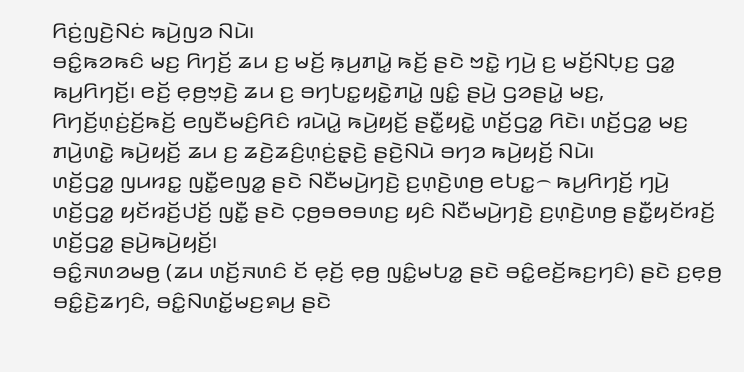ꤖꤢꤦ꤬ꤜꤢꤧ꤬ꤡꤢꤦ ꤒꤣꤧ꤬ꤜꤤ ꤡꤣꤧ꤯
ꤋꤢꤨ꤭ꤒꤤꤒꤢꤨ ꤗꤢ꤬ ꤖꤚꤢꤩ꤬ ꤘꤣ ꤢ꤬ ꤗꤢꤩ꤬ ꤒ꤫ꤣ꤬ꤊꤣꤧ꤭ ꤒꤢꤩ꤬ ꤔꤢꤧ ꤠꤢꤧ꤭ ꤚꤣꤧ꤬ ꤢ꤬ ꤗꤢꤩ꤬ꤡꤝ꤫ꤢ꤬ ꤞꤤ꤭ ꤒꤣ꤬ꤖꤚꤢꤩ꤬꤯ ꤕꤢꤩ꤬ ꤕ꤫ꤥ꤬ꤠ꤫ꤢꤧ꤬ ꤘꤣ ꤢ꤬ ꤋꤚꤝꤢ꤭ꤟꤢꤧ꤭ꤊꤣꤧ꤭ ꤜꤢꤨ꤭ ꤔꤣꤧ꤬ ꤞꤤꤔꤣꤧ꤭ ꤗꤢ꤬, ꤖꤚꤢꤩ꤬ꤛ꤫ꤢꤦ꤬ꤢꤩ꤬ꤒꤢꤩ꤬ ꤕꤜꤢꤪꤗꤢꤨ꤬ꤖꤢꤨ ꤙꤣꤧꤣꤧ꤭ ꤒꤣꤧ꤬ꤟꤢꤩ꤬ ꤔꤢꤪ꤭ꤟꤢꤧ꤭ ꤛꤢꤩ꤬ꤞꤤ꤭ ꤖꤢꤧ꤯ ꤛꤢꤩ꤬ꤞꤤ꤭ ꤗꤢ꤬ ꤊꤣꤧ꤬ꤛꤢꤧ꤭ ꤒꤣꤧ꤬ꤟꤢꤩ꤬ ꤘꤣ ꤢ꤬ ꤘꤢꤧ꤬ꤘꤢꤨ꤬ꤛ꤫ꤢꤦ꤬ꤔ꤫ꤢꤧ꤬ ꤔꤢꤧ꤬ꤡꤣꤧ ꤋꤚꤤ ꤒꤣꤧ꤬ꤟꤢꤩ꤬ ꤡꤣꤧ꤯
ꤛꤢꤩ꤬ꤞꤤ꤭ ꤜꤣꤙꤢ꤭ ꤜꤢꤪ꤭ꤕꤜꤤ꤭ ꤔꤢꤧ ꤡꤢꤪꤗꤣꤧ꤬ꤚꤢꤧ꤬ ꤢ꤬ꤛ꤫ꤢꤧ꤬ꤛꤥ꤬ ꤕꤝꤢ꤭꤮ ꤒꤣ꤬ꤖꤚꤢꤩ꤬ ꤚꤣꤧ꤬ ꤛꤢꤩ꤬ꤞꤤ꤭ ꤟꤢꤩꤙꤢꤩ꤬ꤓꤢꤩ꤬ ꤜꤢꤪ꤭ ꤔꤢꤧ ꤍ꤫ꤥ꤬ꤋꤥꤋꤛꤢ꤬ ꤟꤢꤨ ꤡꤢꤪꤗꤣꤧ꤬ꤚꤢꤧ꤬ ꤢ꤬ꤛ꤫ꤢꤧ꤬ꤛꤥ꤬ ꤔꤢꤪ꤭ꤟꤢꤩꤙꤢꤩ꤬ ꤛꤢꤩ꤬ꤞꤤ꤭ ꤔꤣꤧ꤬ꤒꤣꤧ꤬ꤟꤢꤩ꤬꤯
ꤋꤢꤨ꤭ꤏꤛꤤꤗꤥ꤬ (ꤘꤣ ꤛꤢꤩ꤬ꤏꤛꤢꤨ ꤢꤩ ꤕ꤫ꤢꤩ꤬ ꤕ꤫ꤥ꤬ ꤜꤢꤨ꤭ꤗꤝꤤ꤭ ꤔꤢꤧ ꤋꤢꤨ꤭ꤕꤢꤩ꤬ꤒꤢ꤬ꤚꤢꤨ) ꤔꤢꤧ ꤢ꤬ꤕ꤫ꤥ꤬ ꤋꤢꤨ꤭ꤢꤧ꤬ꤘꤚꤢꤨ, ꤋꤢꤨ꤭ꤡꤛꤢꤩ꤭ꤗꤢ꤬ꤎꤣ꤬ ꤔꤢꤧ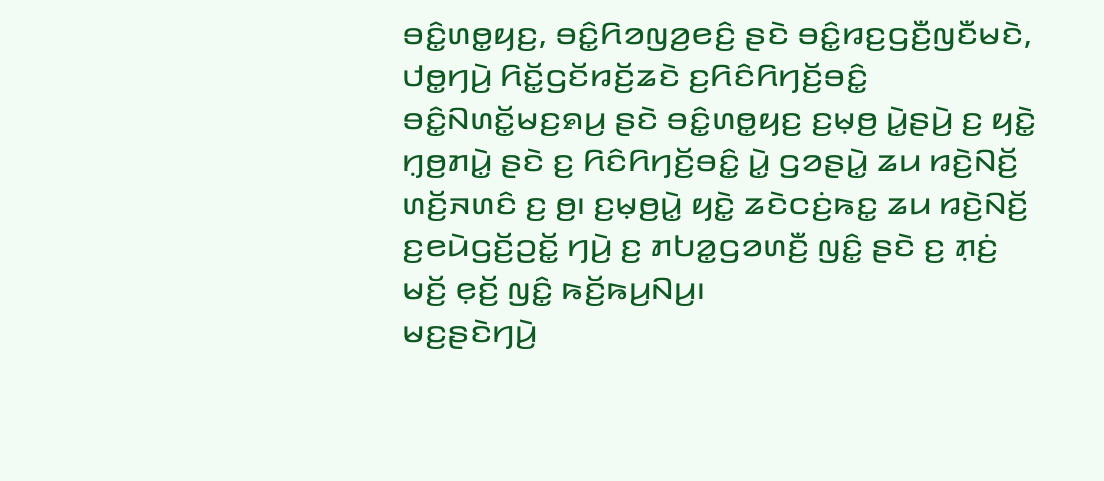ꤋꤢꤨ꤭ꤛꤥ꤭ꤟꤢ꤬, ꤋꤢꤨ꤭ꤖꤤꤜꤤ꤬ꤕꤢꤨ꤬ ꤔꤢꤧ ꤋꤢꤨ꤭ꤙꤢ꤬ꤞꤢꤪ꤬ꤜꤢꤪꤗꤢꤧ,
ꤓꤥ꤭ꤚꤣꤧ꤬ ꤖꤢꤩ꤭ꤞꤢꤩꤙꤢꤩ꤬ꤘꤢꤧ ꤢ꤬ꤖꤢꤨꤖꤚꤢꤩ꤬ꤋꤢꤨ꤭ ꤋꤢꤨ꤭ꤡꤛꤢꤩ꤭ꤗꤢ꤬ꤎꤣ꤬ ꤔꤢꤧ ꤋꤢꤨ꤭ꤛꤥ꤭ꤟꤢ꤬ ꤢ꤬ꤗ꤫ꤥ꤬ ꤣꤧ꤭ꤔꤣꤧ꤬ ꤢ꤬ ꤟꤢꤧ꤭ ꤚ꤫ꤥ꤬ꤊꤣꤧ꤭ ꤔꤢꤧ ꤢ꤬ ꤖꤢꤨꤖꤚꤢꤩ꤬ꤋꤢꤨ꤭ ꤣꤧ꤭ ꤞꤤꤔꤣꤧ꤭ ꤘꤣ ꤙꤢꤧ꤬ꤡꤢꤩ꤬ ꤛꤢꤩ꤬ꤏꤛꤢꤨ ꤢ꤬ ꤥ꤬꤯ ꤢ꤬ꤗ꤫ꤥ꤬ꤣꤧ꤭ ꤟꤢꤧ꤭ ꤘꤢꤧꤍꤢꤦ꤬ꤒꤢ꤭ ꤘꤣ ꤙꤢꤧ꤬ꤡꤢꤩ꤬ ꤢ꤬ꤕꤣꤧꤞꤢꤩ꤬ꤑꤢꤩ꤭ ꤚꤣꤧ꤬ ꤢ꤬ ꤊꤝꤤ꤭ꤞꤤꤛꤢꤪ꤬ ꤜꤢꤨ꤭ ꤔꤢꤧ ꤢ꤬ ꤊ꤫ꤢꤦ꤬ ꤗꤢꤩ꤬ ꤕ꤫ꤢꤩ꤬ ꤜꤢꤨ꤭ ꤒꤢꤩ꤬ꤒꤣ꤬ꤡꤣ꤬꤯
ꤗꤢ꤬ꤔꤢꤧꤚꤣꤧ꤬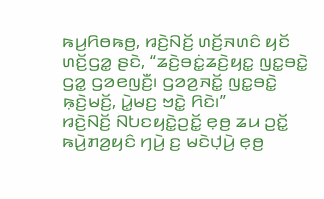ꤒꤣ꤬ꤖꤥꤒꤥ꤬, ꤙꤢꤧ꤬ꤡꤢꤩ꤬ ꤛꤢꤩ꤬ꤏꤛꤢꤨ ꤟꤢꤩ ꤛꤢꤩ꤬ꤞꤤ꤭ ꤔꤢꤧ, “ꤘꤢꤧ꤬ꤋꤢꤦ꤭ꤘꤢꤧ꤬ꤟꤢ꤭ ꤜꤢ꤭ꤋꤢꤧ꤭ ꤞꤤ꤭ ꤞꤤꤕꤜꤢꤪ꤬꤯ ꤞꤤꤤ꤬ꤏꤢꤩ꤭ ꤜꤢ꤭ꤋꤢꤧ꤭ ꤒ꤫ꤢꤧ꤬ꤗꤢꤩ꤬, ꤣꤧ꤭ꤗꤢ꤬ ꤠꤢꤧ꤭ ꤖꤢꤧ꤯”
ꤙꤢꤧ꤬ꤡꤢꤩ꤬ ꤡꤝꤢꤟꤢꤧ꤭ꤑꤢꤩ꤭ ꤕ꤫ꤥ꤬ ꤘꤣ ꤑꤢꤩ꤭ ꤒꤣꤧ꤬ꤊꤤ꤬ꤟꤢꤨ ꤚꤣꤧ꤬ ꤢ꤬ ꤗꤢꤧꤓ꤫ꤣꤧ꤬ ꤕ꤫ꤥ꤬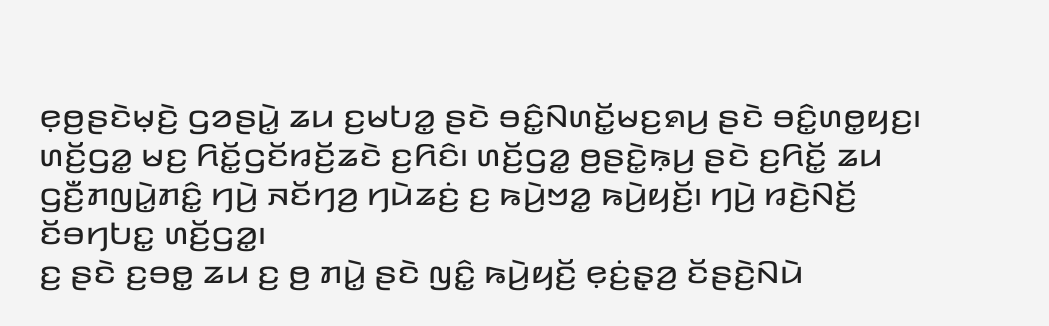ꤕ꤫ꤥ꤬ꤔꤢꤧꤗ꤫ꤢꤧ꤬ ꤞꤤꤔꤣꤧ꤭ ꤘꤣ ꤢ꤬ꤗꤝꤤ꤭ ꤔꤢꤧ ꤋꤢꤨ꤭ꤡꤛꤢꤩ꤭ꤗꤢ꤬ꤎꤣ꤬ ꤔꤢꤧ ꤋꤢꤨ꤭ꤛꤥ꤭ꤟꤢ꤬꤯ ꤛꤢꤩ꤬ꤞꤤ꤭ ꤗꤢ꤬ ꤖꤢꤩ꤭ꤞꤢꤩꤙꤢꤩ꤬ꤘꤢꤧ ꤢ꤬ꤖꤢꤨ꤯ ꤛꤢꤩ꤬ꤞꤤ꤭ ꤥ꤬ꤔꤢꤧ꤭ꤒ꤫ꤣ꤬ ꤔꤢꤧ ꤢ꤬ꤖꤢꤩ꤭ ꤘꤣ ꤞꤢꤪ꤬ꤊꤜꤣꤧ꤭ꤊꤢꤨ꤭ ꤚꤣꤧ꤬ ꤏꤢꤩꤚꤤ꤬ ꤚꤣꤧꤘꤢꤦ꤬ ꤢ꤬ ꤒꤣꤧ꤬ꤠꤤ꤭ ꤒꤣꤧ꤬ꤟꤢꤩ꤬꤯ ꤚꤣꤧ꤬ ꤙꤢꤧ꤬ꤡꤢꤩ꤬ ꤢꤩꤋꤚꤝꤢ꤭ ꤛꤢꤩ꤬ꤞꤤ꤭꤯
ꤢ꤬ ꤔꤢꤧ ꤢ꤬ꤋꤥ꤭ ꤘꤣ ꤢ꤬ ꤥ꤬ ꤊꤣꤧ꤭ ꤔꤢꤧ ꤜꤢꤨ꤭ ꤒꤣꤧ꤬ꤟꤢꤩ꤬ ꤕ꤫ꤢꤦ꤬ꤔ꤫ꤤ꤬ ꤢꤩꤔꤢꤧ꤬ꤡꤣꤧ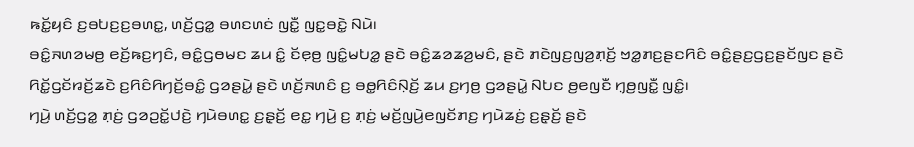ꤒꤢꤩ꤭ꤟꤢꤨ ꤢ꤬ꤋꤝꤢ꤬ꤢ꤬ꤋꤛꤢ꤭, ꤛꤢꤩ꤬ꤞꤤ꤭ ꤋꤛꤢꤛꤢꤦ ꤜꤢꤪ꤭ ꤜꤢ꤭ꤋꤢꤧ꤭ ꤡꤣꤧ꤯
ꤋꤢꤨ꤭ꤏꤛꤤꤗꤥ꤬ ꤕꤢꤩ꤬ꤒꤢ꤬ꤚꤢꤨ, ꤋꤢꤨ꤭ꤞꤥꤗꤢ ꤘꤣ ꤢꤨ꤭ ꤢꤩꤕ꤫ꤥ꤬ ꤜꤢꤨ꤭ꤗꤝꤤ꤭ ꤔꤢꤧ ꤋꤢꤨ꤭ꤘꤤꤘꤤ꤬ꤗꤢꤨ, ꤔꤢꤧ ꤊꤢꤧꤜꤢ꤬ꤜꤤ꤬ꤊ꤫ꤢꤩ꤬ ꤠꤤ꤭ꤊꤢ꤬ꤔꤢꤖꤢꤨ ꤋꤢꤨ꤭ꤔꤢ꤬ꤞꤢ꤬ꤔꤢꤩꤜꤢ ꤔꤢꤧ ꤖꤢꤩ꤭ꤞꤢꤩꤙꤢꤩ꤬ꤘꤢꤧ ꤢ꤬ꤖꤢꤨꤖꤚꤢꤩ꤬ꤋꤢꤨ꤭ ꤞꤤꤔꤣꤧ꤭ ꤔꤢꤧ ꤛꤢꤩ꤬ꤏꤛꤢꤨ ꤢ꤬ ꤋꤥ꤭ꤖꤢꤨꤡ꤫ꤢꤩ꤬ ꤘꤣ ꤢ꤬ꤚꤥ꤬ ꤞꤤꤔꤣꤧ꤭ ꤡꤝꤢ ꤥ꤬ꤕꤜꤢꤪ ꤚ꤫ꤥ꤬ꤜꤢꤪ꤭ ꤜꤢꤨ꤭꤯
ꤚꤣꤧ꤬ ꤛꤢꤩ꤬ꤞꤤ꤭ ꤊ꤫ꤢꤦ꤬ ꤞꤤꤑꤢꤩ꤭ꤓꤢꤧ꤬ ꤚꤣꤧꤋꤛꤢ꤭ ꤢ꤬ꤔ꤫ꤢꤩ꤬ ꤕꤢ꤭ ꤚꤣꤧ꤬ ꤢ꤬ ꤊ꤫ꤢꤦ꤬ ꤗꤢꤩ꤬ꤜꤣꤧ꤬ꤕꤜꤢꤩꤊꤢ꤬ ꤚꤣꤧꤘꤢꤦ꤬ ꤢ꤬ꤔ꤫ꤢꤩ꤬ ꤔꤢꤧ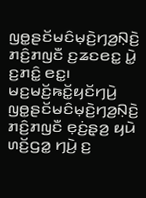ꤜꤥ꤭ꤔꤢꤩꤗꤢꤨꤗ꤫ꤢꤧ꤬ꤚꤤ꤬ꤡ꤫ꤢꤧ꤬ ꤊꤢꤨ꤬ꤊꤜꤢꤪ ꤢ꤬ꤘꤢꤕꤢ꤭ ꤣꤧ꤭ ꤢ꤬ꤊꤢꤨ꤭ ꤕꤢ꤭꤯ ꤗꤢ꤬ꤗꤢꤩ꤬ꤒꤢꤩ꤭ꤟꤢꤩꤚꤣꤧ꤬ ꤜꤥ꤭ꤔꤢꤩꤗꤢꤨꤗ꤫ꤢꤧ꤬ꤚꤤ꤬ꤡ꤫ꤢꤧ꤬ ꤊꤢꤨ꤬ꤊꤜꤢꤪ ꤕ꤫ꤢꤦ꤬ꤔ꤫ꤤ꤬ ꤟꤣꤧ ꤛꤢꤩ꤬ꤞꤤ꤭ ꤚꤣꤧ꤬ ꤢ꤬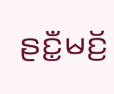ꤔꤢꤪ꤭ꤗꤢꤩ꤬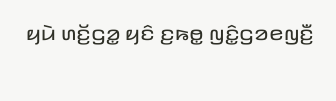ꤟꤣꤧ ꤛꤢꤩ꤬ꤞꤤ꤭ ꤟꤢꤨ ꤢ꤬ꤒꤥ꤭ ꤜꤢꤨ꤭ꤞꤤꤕꤜꤢꤪ꤬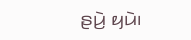ꤔꤣꤧ꤬ ꤟꤣꤧ꤯